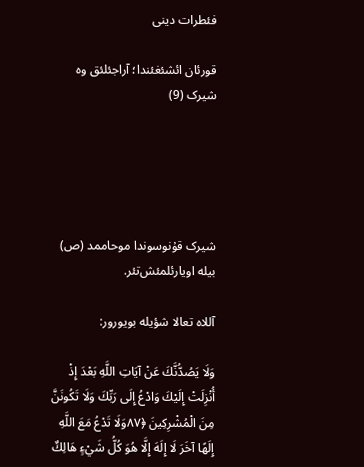فئطرات دینی

قورئان ائشئغئندا؛ آراجئلئق وە شیرک (9)





شیرک قۇنوسوندا موحاممد (ص) بیلە اویارئلمئش‌تئر.

آللاە تعالا شؤیلە بویورور:

وَلَا يَصُدُّنَّكَ عَنْ آيَاتِ اللَّهِ بَعْدَ إِذْ أُنْزِلَتْ إِلَيْكَ وَادْعُ إِلَى رَبِّكَ وَلَا تَكُونَنَّ مِنَ الْمُشْرِكِينَ ﴿۸۷وَلَا تَدْعُ مَعَ اللَّهِ إِلَهًا آخَرَ لَا إِلَهَ إِلَّا هُوَ كُلُّ شَيْءٍ هَالِكٌ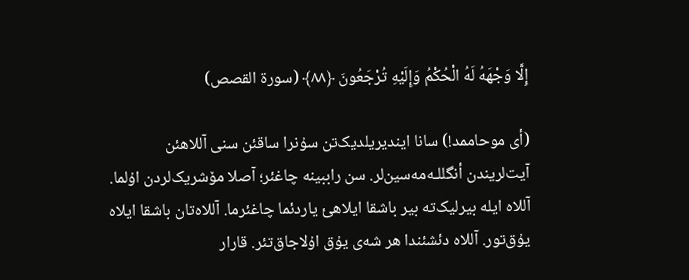إِلَّا وَجْهَهُ لَهُ الْحُكْمُ وَإِلَيْهِ تُرْجَعُونَ ﴿۸۸﴾ (سورة القصص)

(أی موحاممد!) سانا ایندیریلدیک‌تن سۇنرا ساقئن سنی آللاهئن آیت‌لریندن أنگللـەمەسین‌لر. سن راببینە چاغئر؛ آصلا مۆشریک‌لردن اۇلما. آللاە ایلە بیرلیک‌تە بیر باشقا ایلاهئ یاردئما چاغئرما. آللاەتان باشقا ایلاە یۇق‌تور. آللاە دئشئندا هر شەی یۇق اۇلاجاق‌تئر. قارار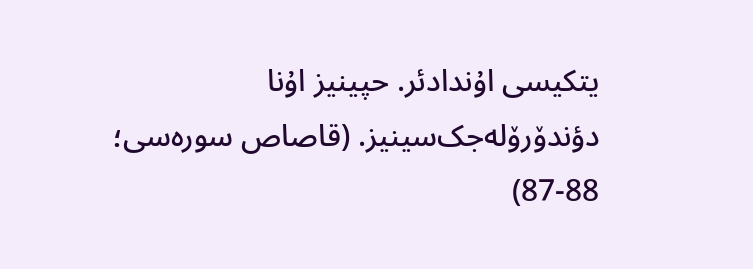یتکیسی اۇندادئر. حپینیز اۇنا دؤندۆرۆلەجک‌سینیز. (قاصاص سورەسی؛ 88-87)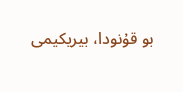بو قۇنودا، بیریکیمی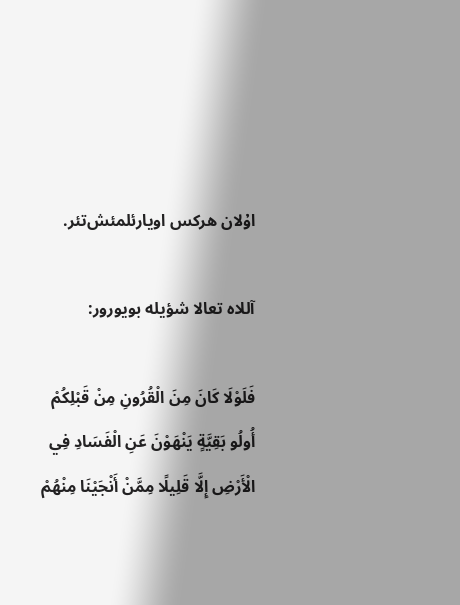اۇلان هرکس اویارئلمئش‌تئر.

آللاە تعالا شؤیلە بویورور:

فَلَوْلَا كَانَ مِنَ الْقُرُونِ مِنْ قَبْلِكُمْ أُولُو بَقِيَّةٍ يَنْهَوْنَ عَنِ الْفَسَادِ فِي الْأَرْضِ إِلَّا قَلِيلًا مِمَّنْ أَنْجَيْنَا مِنْهُمْ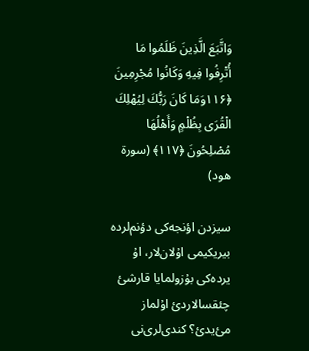وَاتَّبَعَ الَّذِينَ ظَلَمُوا مَا أُتْرِفُوا فِيهِ وَكَانُوا مُجْرِمِينَ ﴿۱۱۶وَمَا كَانَ رَبُّكَ لِيُهْلِكَ الْقُرَى بِظُلْمٍ وَأَهْلُهَا مُصْلِحُونَ ﴿۱۱۷﴾ (سورة هود)

سیزدن اؤنجەکی دؤنم‌لردە بیریکیمی اۇلان‌لار، اۇ یردەکی بۇزولمایا قارشئ چئقسالاردئ اۇلماز مئ‌یدئ؟ کندی‌لری‌نی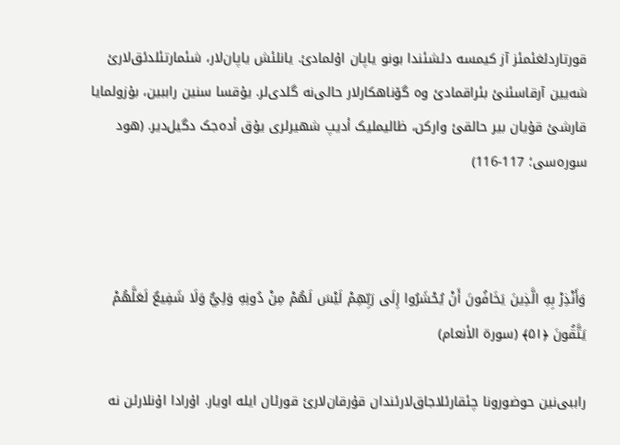قورتاردئغئمئز آز کیمسە دئشئندا بونو یاپان اۇلمادئ. یانلئش یاپان‌لار، شئمارتئلدئق‌لارئ شەیین آرقاسئنئ بئراقمادئ وە گۆناهکارلار حالی‌نە گلدی‌لر. یۇقسا سنین راببین، بۇزولمایا قارشئ قۇیان بیر حالقئ وارکن، ظالیملیک أدیپ شهیرلری یۇق أدەجک دگیل‌دیر. (هود سورەسی؛ 117-116)



وَأَنْذِرْ بِهِ الَّذِينَ يَخَافُونَ أَنْ يُحْشَرُوا إِلَى رَبِّهِمْ لَيْسَ لَهُمْ مِنْ دُونِهِ وَلِيٌّ وَلَا شَفِيعٌ لَعَلَّهُمْ يَتَّقُونَ ﴿۵۱﴾ (سورة الأنعام)

راببی‌نین حوضورونا چئقارئلاجاق‌لارئندان قۇرقان‌لارئ قورئان ایلە اویار. اۇرادا اۇنلارئن نە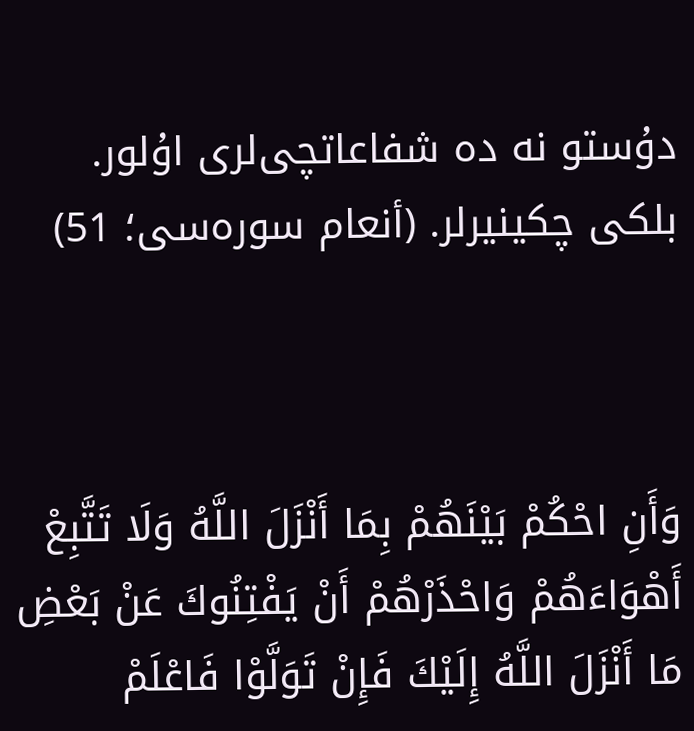دۇستو نە دە شفاعاتچی‌لری اۇلور. بلکی چکینیرلر. (أنعام سورەسی؛ 51)



وَأَنِ احْكُمْ بَيْنَهُمْ بِمَا أَنْزَلَ اللَّهُ وَلَا تَتَّبِعْ أَهْوَاءَهُمْ وَاحْذَرْهُمْ أَنْ يَفْتِنُوكَ عَنْ بَعْضِ مَا أَنْزَلَ اللَّهُ إِلَيْكَ فَإِنْ تَوَلَّوْا فَاعْلَمْ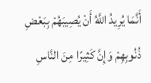أَنَّمَا يُرِيدُ اللَّهُ أَنْ يُصِيبَهُمْ بِبَعْضِ ذُنُوبِهِمْ وَإِنَّ كَثِيرًا مِنَ النَّاسِ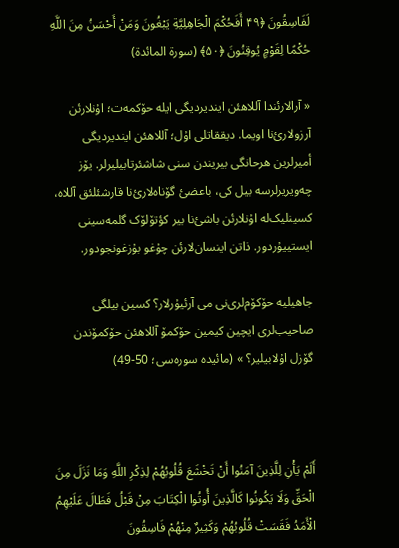لَفَاسِقُونَ ﴿۴۹ أَفَحُكْمَ الْجَاهِلِيَّةِ يَبْغُونَ وَمَنْ أَحْسَنُ مِنَ اللَّهِ حُكْمًا لِقَوْمٍ يُوقِنُونَ ﴿۵۰﴾ (سورة المائدة)

« آرالارئندا آللاهئن ایندیردیگی ایلە حۆکمەت؛ اۇنلارئن آرزولارئ‌نا اویما. دیققاتلی اۇل؛ آللاهئن ایندیردیگی أمیرلرین هرحانگی بیریندن سنی شاشئرتابیلیرلر. یۆز چەویریرلرسە بیل کی، باعضئ گۆناەلارئ‌نا قارشئلئق آللاە، کسینلیک‌لە اۇنلارئن باشئ‌نا بیر کؤتۆلۆک گلمەسینی ایستییۇردور. ذاتن اینسان‌لارئن چۇغو بۇزغونجودور.

جاهیلیە حۆکۆم‌لری‌نی می آرئیۇرلار؟ کسین بیلگی صاحیب‌لری ایچین کیمین حۆکمۆ آللاهئن حۆکمۆندن گۆزل اۇلابیلیر؟ » (مائیدە سورەسی؛ 50-49)



أَلَمْ يَأْنِ لِلَّذِينَ آمَنُوا أَنْ تَخْشَعَ قُلُوبُهُمْ لِذِكْرِ اللَّهِ وَمَا نَزَلَ مِنَ الْحَقِّ وَلَا يَكُونُوا كَالَّذِينَ أُوتُوا الْكِتَابَ مِنْ قَبْلُ فَطَالَ عَلَيْهِمُ الْأَمَدُ فَقَسَتْ قُلُوبُهُمْ وَكَثِيرٌ مِنْهُمْ فَاسِقُونَ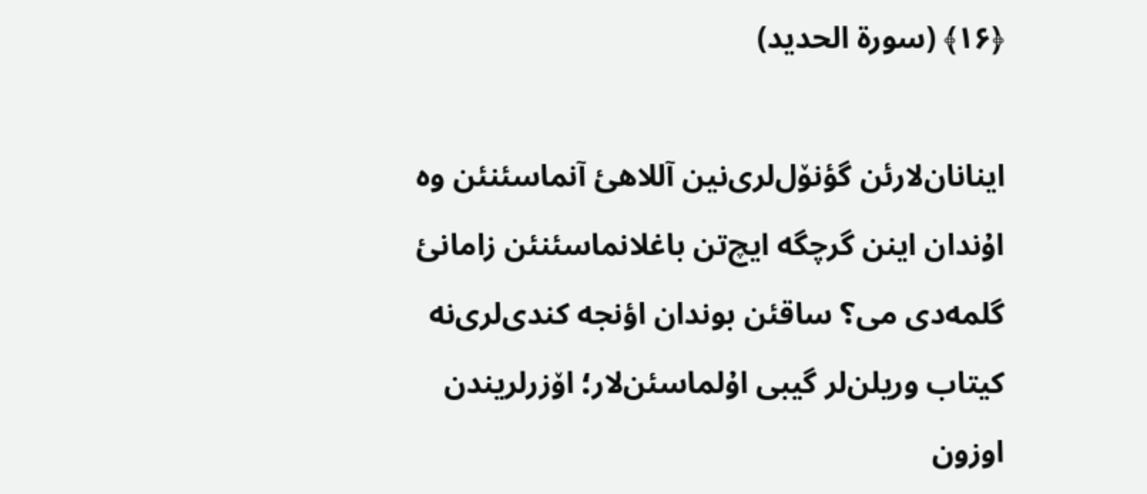﴿۱۶﴾ (سورة الحدید)

اینانان‌لارئن گؤنۆل‌لری‌نین آللاهئ آنماسئنئن وە اۇندان اینن گرچگە ایچ‌تن باغلانماسئنئن زامانئ گلمەدی می؟ ساقئن بوندان اؤنجە کندی‌لری‌نە کیتاب وریلن‌لر گیبی اۇلماسئن‌لار؛ اۆزرلریندن اوزون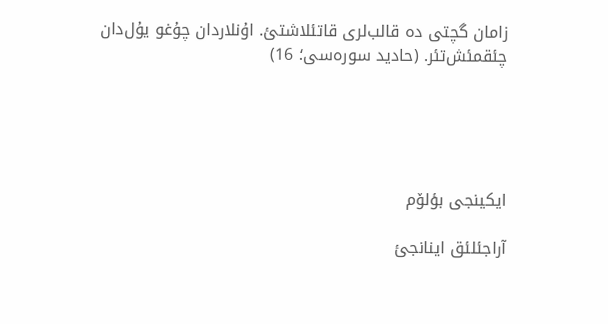زامان گچتی دە قالب‌لری قاتئلاشتئ. اۇنلاردان چۇغو یۇل‌دان چئقمئش‌تئر. (حادید سورەسی؛ 16)





ایکینجی بؤلۆم

آراجئلئق اینانجئ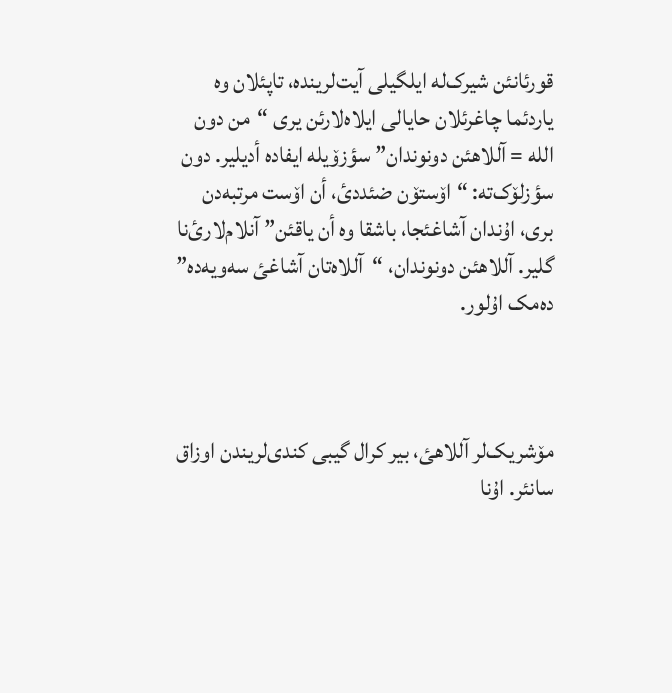قورئانئن شیرک‌لە ایلگیلی آیت‌لریندە، تاپئلان وە یاردئما چاغرئلان حایالی ایلاەلارئن یری “من دون اللە = آللاهئن دونوندان” سؤزۆیلە ایفادە أدیلیر. دون سؤزلۆک‌تە: “اۆستۆن ضئددئ، أن اۆست مرتبەدن بری، اۇندان آشاغئجا، باشقا وە أن یاقئن” آنلام‌لارئ‌نا گلیر. آللاهئن دونوندان، “آللاەتان آشاغئ سەویەدە” دەمک اۇلور.



مۆشریک‌لر آللاهئ، بیر کرال گیبی کندی‌لریندن اوزاق سانئر. اۇنا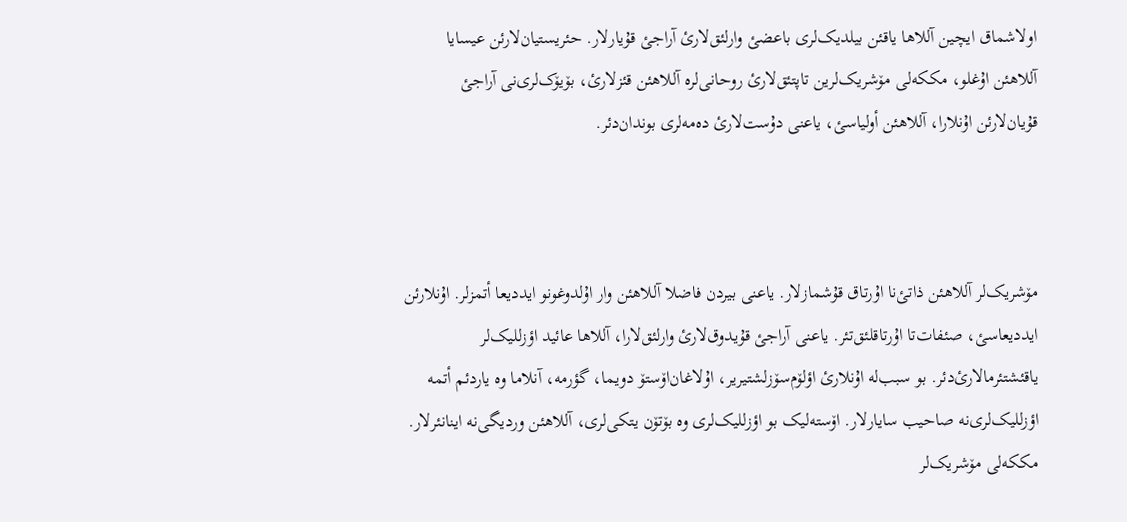اولاشماق ایچین آللاها یاقئن بیلدیک‌لری باعضئ وارلئق‌لارئ آراجئ قۇیارلار. حئریستیان‌لارئن عیسایا آللاهئن اۇغلو، مککەلی مۆشریک‌لرین تاپتئق‌لارئ روحانی‌لرە آللاهئن قئزلارئ، بۆیۆک‌لری‌نی آراجئ قۇیان‌لارئن اۇنلارا، آللاهئن أولیاسئ، یاعنی دۇست‌لارئ دەمەلری بوندان‌دئر.



مۆشریک‌لر آللاهئن ذاتئ‌نا اۇرتاق قۇشمازلار. یاعنی بیردن فاضلا آللاهئن وار اۇلدوغونو ایددیعا أتمزلر. اۇنلارئن ایددیعاسئ، صئفات‌تا اۇرتاقلئق‌تئر. یاعنی آراجئ قۇیدوق‌لارئ وارلئق‌لارا، آللاها عائید اؤزللیک‌لر یاقئشتئرمالارئ‌دئر. بو سبب‌لە اۇنلارئ اؤلۆم‌سۆزلشتیریر، اۇلاغان‌اۆستۆ دویما، گؤرمە، آنلاما وە یاردئم أتمە اؤزللیک‌لری‌نە صاحیب سایارلار. اۆستەلیک بو اؤزللیک‌لری وە بۆتۆن یتکی‌لری، آللاهئن وردیگی‌نە اینانئرلار. مککەلی مۆشریک‌لر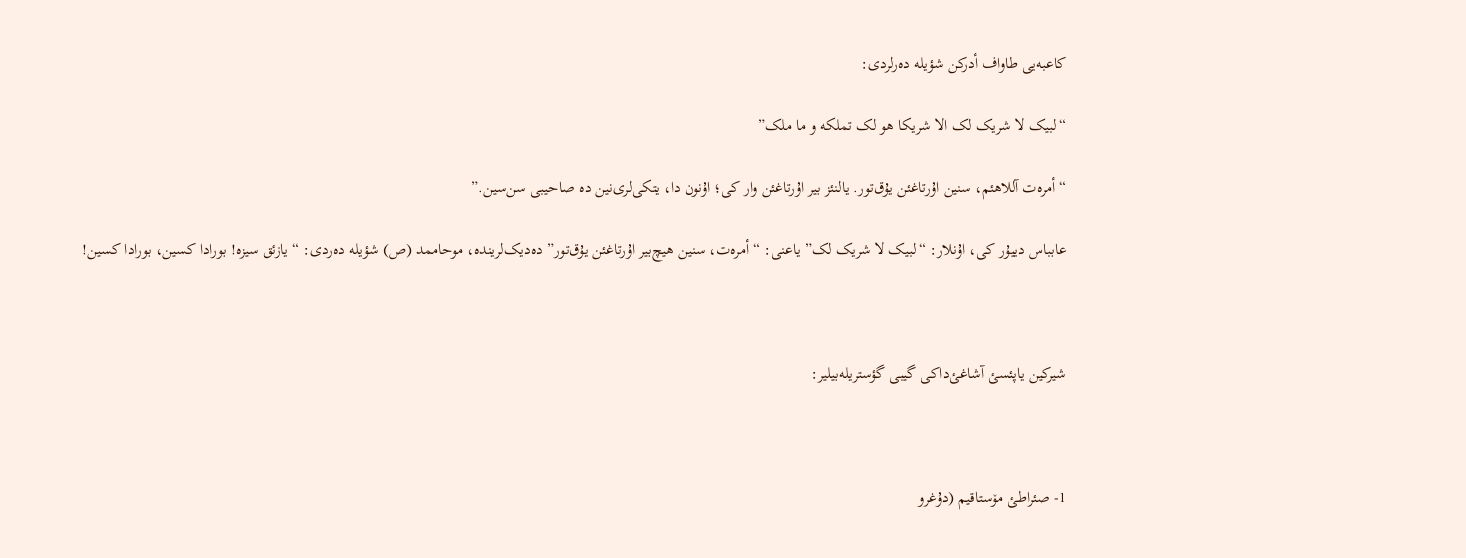کاعبەیی طاواف أدرکن شؤیلە دەرلردی:

“لبیک لا شریک لک الا شریکا هو لک تملکە و ما ملک”

“أمرەت آللاهئم، سنین اۇرتاغئن یۇق‌تور. یالنئز بیر اۇرتاغئن وار کی؛ اۇنون دا، یتکی‌لری‌نین دە صاحیبی سن‌سین.”

عابباس دییۇر کی، اۇنلار: “لبیک لا شریک لک” یاعنی: “أمرەت، سنین هیچ‌بیر اۇرتاغئن یۇق‌تور” دەدیک‌لریندە، موحاممد (ص) شؤیلە دەردی: “یازئق سیزە! بورادا کسین، بورادا کسین!



شیرکین یاپئسئ آشاغئ‌داکی گیبی گؤستریلەبیلیر:



1- صئراطئ مۆستاقیم (دۇغرو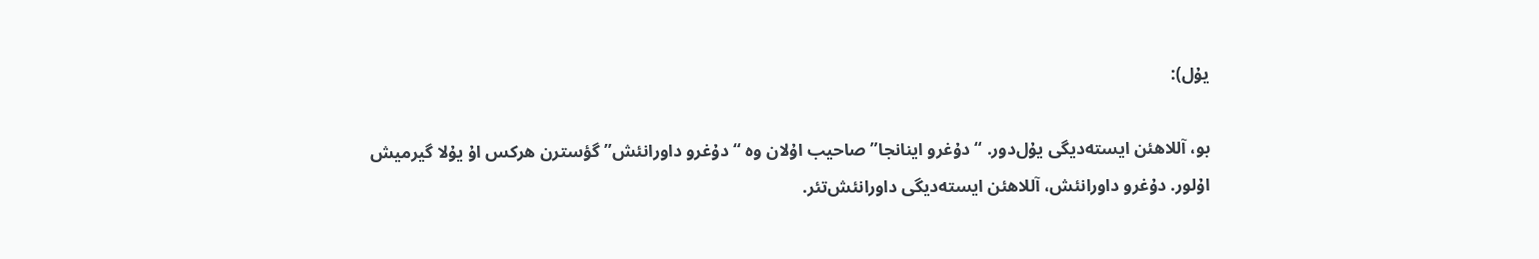یۇل):

بو، آللاهئن ایستەدیگی یۇل‌دور. “دۇغرو اینانجا” صاحیب اۇلان وە “دۇغرو داورانئش” گؤسترن هرکس اۇ یۇلا گیرمیش اۇلور. دۇغرو داورانئش، آللاهئن ایستەدیگی داورانئش‌تئر.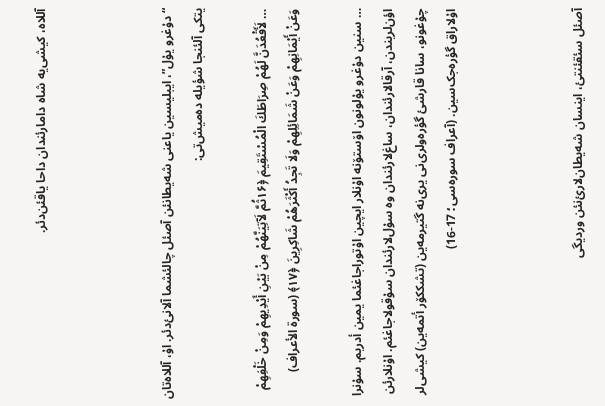آللاە، کیشی‌یە شاە دامارئندان داحا یاقئن‌دئر.



“دۇغرو یۇل”، ایبلیسین یاعنی شەیطانئن آصئل چالئشما آلانئ‌دئر. اۇ، آللاەتان یتکی آلئنجا شؤیلە دەمیش‌تی:

… لَأَقْعُدَنَّ لَهُمْ صِرَاطَكَ الْمُسْتَقِيمَ ﴿۱۶ثُمَّ لَآتِيَنَّهُمْ مِنْ بَيْنِ أَيْدِيهِمْ وَمِنْ خَلْفِهِمْ وَعَنْ أَيْمَانِهِمْ وَعَنْ شَمَائِلِهِمْ وَلَا تَجِدُ أَكْثَرَهُمْ شَاكِرِينَ ﴿۱۷﴾ (سورة الأعراف)

… سنین دۇغرو یۇلونون اۆستۆنە اۇنلار ایچین اۇتوراجاغئما یمین أدریم. سۇنرا اؤن‌لریندن، آرقالارئندان، ساغ‌لارئندان وە سۇل‌لارئندان سۇقولاجاغئم. اۇنلارئن چۇغونو، سانا قارشئ گؤرەولری‌نی یری‌نە گتیرمەین (تشککۆر أتمەین) کیشی‌لر اۇلاراق گؤرەجک‌سین. (آعراف سورەسی؛ 17-16)



آصئل سئقئنتئ، اینسان شەیطان‌لارئ‌نئن وردیگی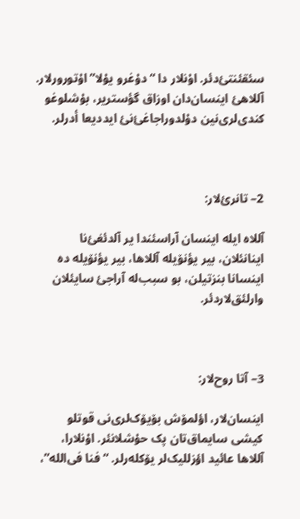سئقئنتئ‌دئر. اۇنلار دا “دۇغرو یۇلا” اۇتورورلار. آللاهئ اینسان‌دان اوزاق گؤستریر، بۇشلوغو کندی‌لری‌نین دۇلدوراجاغئ‌نئ ایددیعا أدرلر.



2– تانرئ‌لار:

آللاە ایلە اینسان آراسئندا یر آلدئغئ‌نا اینانئلان، بیر یؤنۆیلە آللاها، بیر یؤنۆیلە دە اینسانا بنزتیلن، بو سبب‌لە آراجئ سایئلان وارلئق‌لاردئر.



3– آتا روح‌لار:

اینسان‌لار، اؤلمۆش بۆیۆک‌لری‌نی قوتلو کیشی سایماق‌تان پک حۇشلانئر. اۇنلارا، آللاها عائید اؤزللیک‌لر یۆکلەرلر. “فنا فی‌اللە”،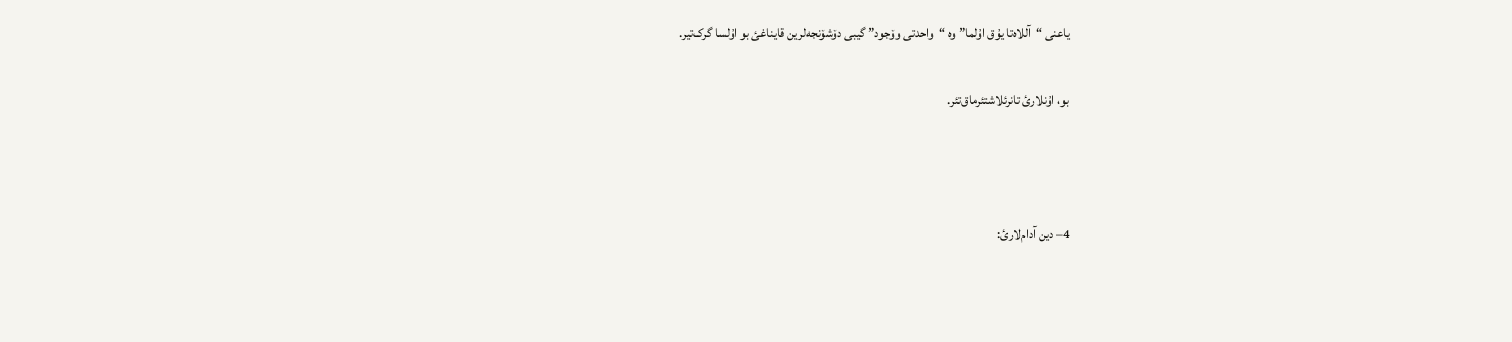یاعنی “آللاەتا یۇق اۇلما” وە “واحدتی وۆجود” گیبی دۆشۆنجەلرین قایناغئ بو اۇلسا گرک‌تیر.

بو، اۇنلارئ تانرئلاشتئرماق‌تئر.



4– دین آدام‌لارئ: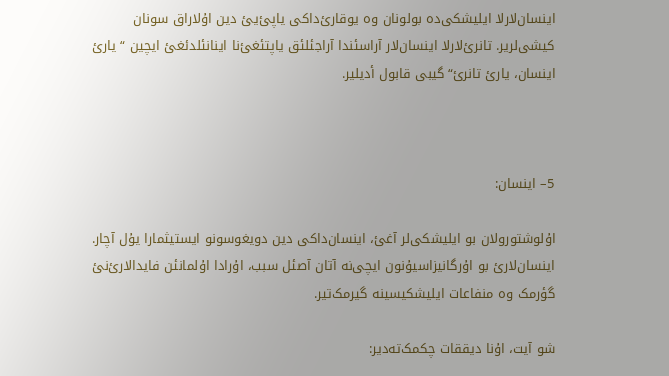اینسان‌لارلا ایلیشکی‌دە بولونان وە یوقارئ‌داکی یاپئ‌یئ دین اۇلاراق سونان کیشی‌لریر. تانرئ‌لارلا اینسان‌لار آراسئندا آراجئلئق یاپتئغئ‌نا اینانئلدئغئ ایچین “یارئ اینسان، یارئ تانرئ“گیبی قابول أدیلیر.



5– اینسان:

اۇلوشتورولان بو ایلیشکی‌لر آغئ، اینسان‌داکی دین دویغوسونو ایستیثمارا یۇل آچار. اینسان‌لارئ بو اۇرگانیزاسیۇنون ایچی‌نە آتان آصئل سبب، اۇرادا اۇلمانئن فایدالارئ‌نئ گؤرمک وە منفاعات ایلیشکیسینە گیرمک‌تیر.

شو آیت، اۇنا دیققات چکمک‌تەدیر: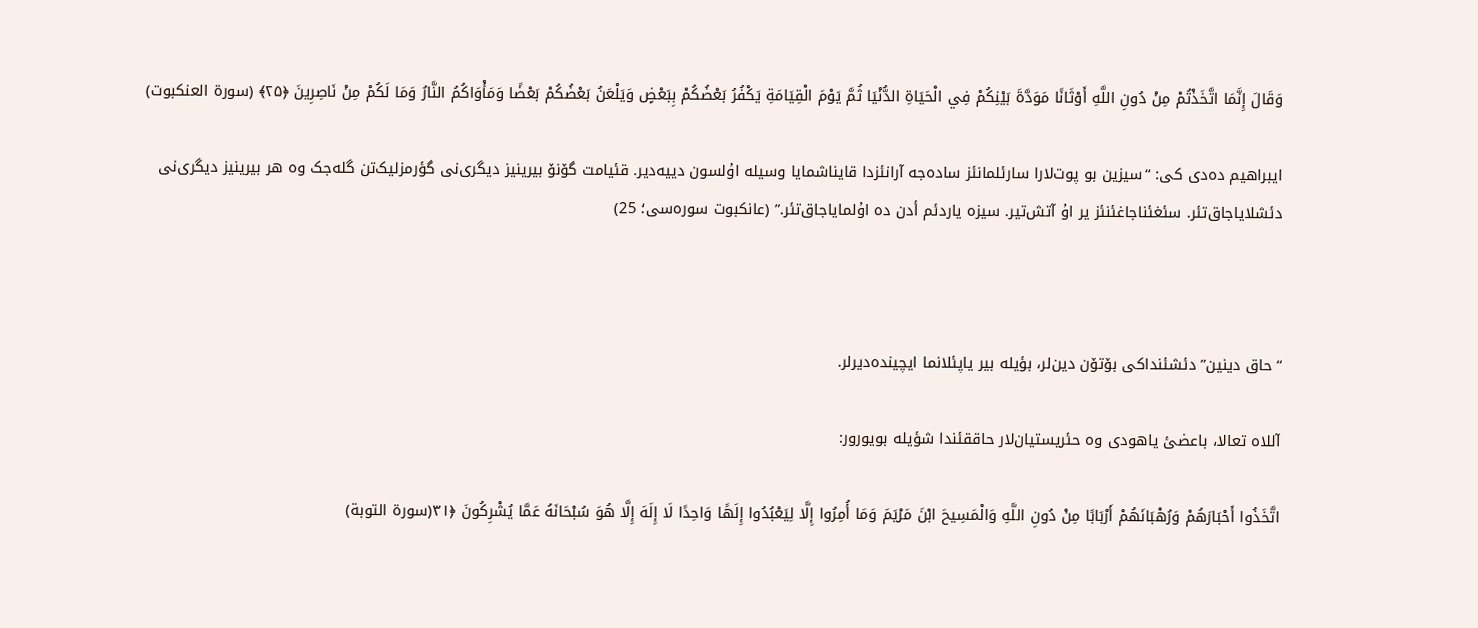وَقَالَ إِنَّمَا اتَّخَذْتُمْ مِنْ دُونِ اللَّهِ أَوْثَانًا مَوَدَّةَ بَيْنِكُمْ فِي الْحَيَاةِ الدُّنْيَا ثُمَّ يَوْمَ الْقِيَامَةِ يَكْفُرُ بَعْضُكُمْ بِبَعْضٍ وَيَلْعَنُ بَعْضُكُمْ بَعْضًا وَمَأْوَاكُمُ النَّارُ وَمَا لَكُمْ مِنْ نَاصِرِينَ ﴿۲۵﴾ (سورة العنکبوت)

ایبراهیم دەدی کی: “سیزین بو پوت‌لارا سارئلمانئز سادەجە آرانئزدا قایناشمایا وسیلە اۇلسون دییەدیر. قئیامت گۆنۆ بیرینیز دیگری‌نی گؤرمزلیک‌تن گلەجک وە هر بیرینیز دیگری‌نی دئشلایاجاق‌تئر. سئغئناجاغئنئز یر اۇ آتش‌تیر. سیزە یاردئم أدن دە اۇلمایاجاق‌تئر.” (عانکبوت سورەسی؛ 25)



“حاق دینین” دئشئنداکی بۆتۆن دین‌لر، بؤیلە بیر یاپئلانما ایچیندەدیرلر.

آللاە تعالا، باعضئ یاهودی وە حئریستیان‌لار حاققئندا شؤیلە بویورور:

اتَّخَذُوا أَحْبَارَهُمْ وَرُهْبَانَهُمْ أَرْبَابًا مِنْ دُونِ اللَّهِ وَالْمَسِيحَ ابْنَ مَرْيَمَ وَمَا أُمِرُوا إِلَّا لِيَعْبُدُوا إِلَهًا وَاحِدًا لَا إِلَهَ إِلَّا هُوَ سُبْحَانَهُ عَمَّا يُشْرِكُونَ ﴿۳۱(سورة التوبة)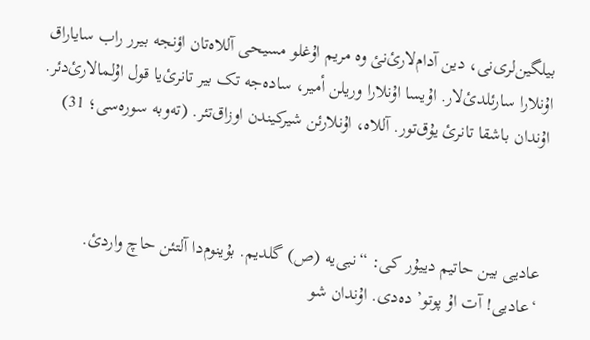بیلگین‌لری‌نی، دین آدام‌لارئ‌نئ وە مریم اۇغلو مسیحی آللاەتان اؤنجە بیرر راب سایاراق اۇنلارا سارئلدئ‌لار. اۇیسا اۇنلارا وریلن أمیر، سادەجە تک بیر تانرئ‌یا قول اۇلمالارئ‌دئر. اۇندان باشقا تانرئ یۇق‌تور. آللاە، اۇنلارئن شیرکیندن اوزاق‌تئر. (تەوبە سورەسی؛ 31)



عادیی بین حاتیم دییۇر کی: “نبی‌یە (ص) گلدیم. بۇینوم‌دا آلتئن حاچ واردئ. ‘عادیی! آت اۇ پوتو’ دەدی. اۇندان شو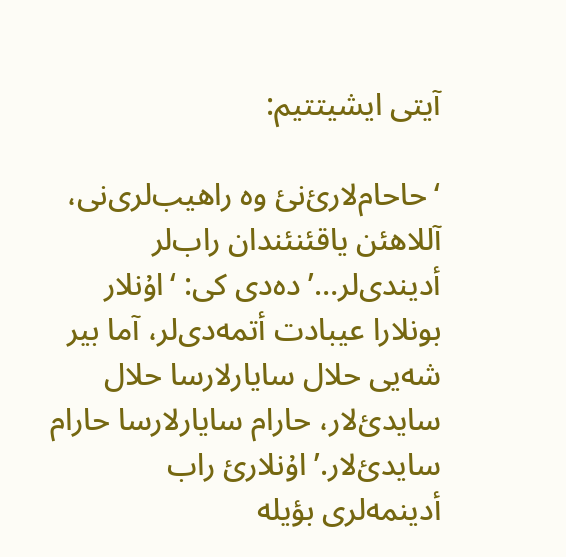آیتی ایشیتتیم:

‘حاحام‌لارئ‌نئ وە راهیب‌لری‌نی، آللاهئن یاقئنئندان راب‌لر أدیندی‌لر…’ دەدی کی: ‘اۇنلار بونلارا عیبادت أتمەدی‌لر، آما بیر شەیی حلال سایارلارسا حلال سایدئ‌لار، حارام سایارلارسا حارام سایدئ‌لار.’ اۇنلارئ راب أدینمەلری بؤیلە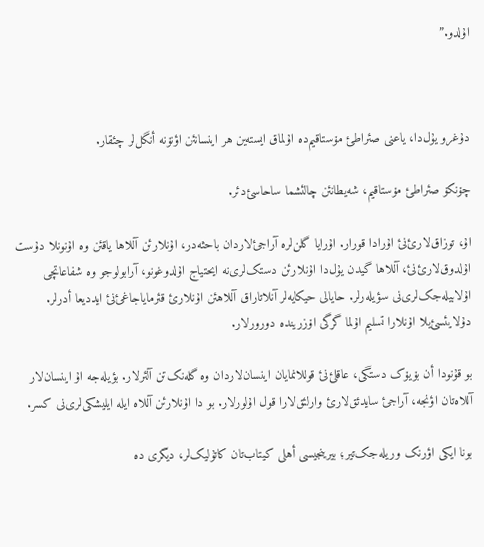اۇلدو.”



دۇغرو یۇل‌دا، یاعنی صئراطئ مۆستاقیم‌دە اۇلماق ایستەین هر اینسانئن اؤنۆنە أنگل‌لر چئقار.

چۆنکۆ صئراطئ مۆستاقیم، شەیطانئن چالئشما ساحاسئ‌دئر.

اۇ، توزاق‌لارئ‌نئ اۇرادا قورار. اۇرایا گلن‌لرە آراجئ‌لاردان باحثەدر، اۇنلارئن آللاها یاقئن وە اۇنونلا دۇست اۇلدوق‌لارئ‌نئ، آللاها گیدن یۇل‌دا اۇنلارئن دستک‌لری‌نە ایحتیاج اۇلدوغونو، آرابولوجو وە شفاعاتچی اۇلابیلەجک‌لری‌نی سؤیلەرلر. حایالی حیکایەلر آنلاتاراق آللاهئن اۇنلارئ قئرمایاجاغئ‌نئ ایددیعا أدرلر. دۇلایئسئ‌یلا اۇنلارا تسلیم اۇلما گرگی اۆزریندە دورورلار.

بو قۇنودا أن بۆیۆک دستگی، عاقلئ‌نئ قوللانمایان اینسان‌لاردان وە گلەنک‌تن آلئرلار. بؤیلەجە اۇ اینسان‌لار آللاەتان اؤنجە، آراجئ سایدئق‌لارئ وارلئق‌لارا قول اۇلورلار. بو دا اۇنلارئن آللاە ایلە ایلیشکی‌لری‌نی کسر.

بونا ایکی اؤرنک وریلەجک‌تیر؛ بیرینجیسی أهلی کیتاب‌تان کاتۇلیک‌لر، دیگری دە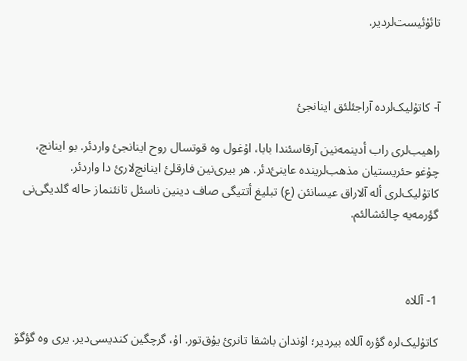تائۇئیست‌لردیر.



آ- کاتۇلیک‌لردە آراجئلئق اینانجئ

راهیب‌لری راب أدینمەنین آرقاسئندا بابا، اۇغول وە قوتسال روح اینانجئ واردئر. بو اینانچ، چۇغو حئریستیان مذهب‌لریندە عاینئ‌دئر. هر بیری‌نین فارقلئ اینانچ‌لارئ دا واردئر. کاتۇلیک‌لری ألە آلاراق عیسانئن (ع) تبلیغ أتتیگی صاف دینین ناسئل تانئنماز حالە گلدیگی‌نی گؤرمەیە چالئشالئم.



1- آللاە

کاتۇلیک‌لرە گؤرە آللاە بیردیر؛ اۇندان باشقا تانرئ یۇق‌تور. اۇ، گرچگین کندیسی‌دیر. یری وە گؤگۆ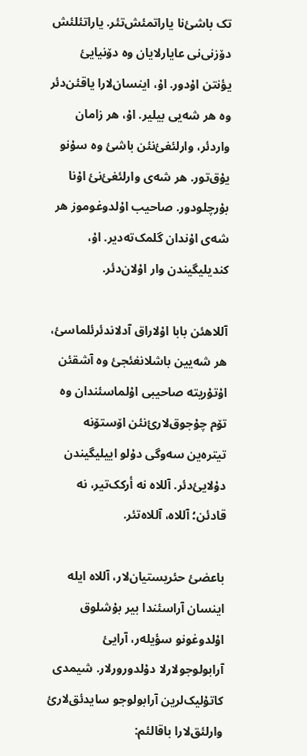تک باشئ‌نا یاراتمئش‌تئر. یاراتئلئش دۆزنی‌نی عایارلایان وە دۆنیایئ یؤنتن اۇدور. اۇ، اینسان‌لارا یاقئن‌دئر وە هر شەیی بیلیر. اۇ، هر زامان واردئر، وارلئغئ‌نئن باشئ وە سۇنو یۇق‌تور. هر شەی وارلئغئ‌نئ اۇنا بۇرچلودور. صاحیب اۇلدوغوموز هر شەی اۇندان گلمک‌تەدیر. اۇ، کندیلیگیندن وار اۇلان‌دئر.

آللاهئن بابا اۇلاراق آدلاندئرئلماسئ، هر شەیین باشلانغئجئ وە آشقئن اۇتۇریتە صاحیبی اۇلماسئندان وە تۆم چۇجوق‌لارئ‌نئن اۆستۆنە تیترەین سەوگی دۇلو اییلیگیندن دۇلایئ‌دئر. آللاە نە أرکک‌تیر، نە قادئن؛ آللاە، آللاەتئر.

باعضئ حئریستیان‌لار، آللاە ایلە اینسان آراسئندا بیر بۇشلوق اۇلدوغونو سؤیلەر، آرایئ آرابولوجولارلا دۇلدورورلار. شیمدی کاتۇلیک‌لرین آرابولوجو سایدئق‌لارئ وارلئق‌لارا باقالئم: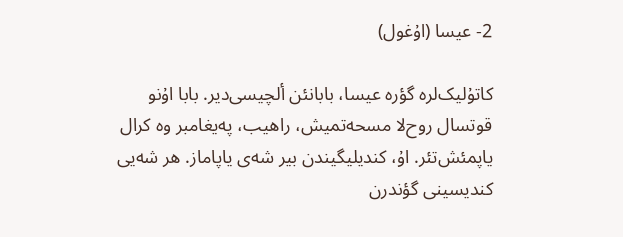2- عیسا (اۇغول)

کاتۇلیک‌لرە گؤرە عیسا، بابانئن ألچیسی‌دیر. بابا اۇنو قوتسال روح‌لا مسحەتمیش، راهیب، پەیغامبر وە کرال یاپمئش‌تئر. اۇ، کندیلیگیندن بیر شەی یاپاماز. هر شەیی کندیسینی گؤندرن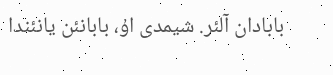بابادان آلئر. شیمدی اۇ، بابانئن یانئندا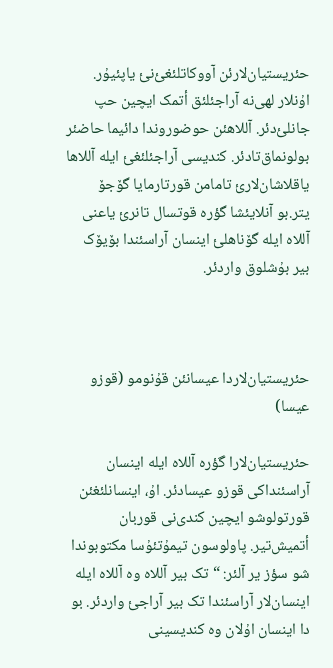حئریستیان‌لارئن آووکاتلئغئ‌نئ یاپئیۇر. اۇنلار لهی‌نە آراجئلئق أتمک ایچین حپ جانلئ‌دئر. آللاهئن حوضوروندا دائیما حاضئر بولونماق‌تادئر. کندیسی آراجئلئغئ ایلە آللاها یاقلاشان‌لارئ تامامن قورتارمایا گۆجۆ یتر.بو آنلایئشا گؤرە قوتسال تانرئ یاعنی آللاە ایلە گۆناهلئ اینسان آراسئندا بۆیۆک بیر بۇشلوق واردئر.



حئریستیان‌لاردا عیسانئن قۇنومو (قوزو عیسا)

حئریستیان‌لارا گؤرە آللاە ایلە اینسان آراسئنداکی قوزو عیسادئر. اۇ، اینسانلئغئن قورتولوشو ایچین کندی‌نی قوربان أتمیش‌تیر. پاولوسون تیمۇتئۇسا مکتوبوندا شو سؤز یر آلئر: “تک بیر آللاە وە آللاە ایلە اینسان‌لار آراسئندا تک بیر آراجئ واردئر. بو دا اینسان اۇلان وە کندیسینی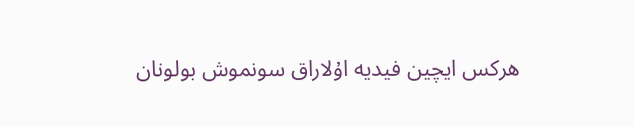هرکس ایچین فیدیە اۇلاراق سونموش بولونان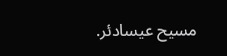مسیح عیسادئر.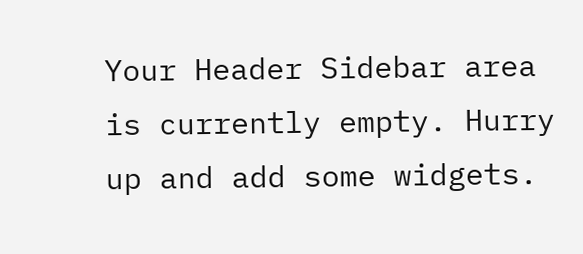Your Header Sidebar area is currently empty. Hurry up and add some widgets.